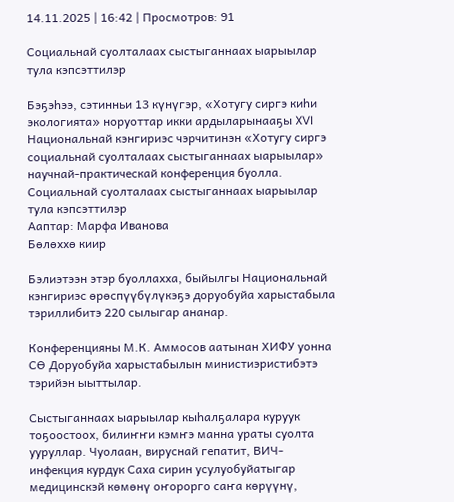14.11.2025 | 16:42 | Просмотров: 91

Социальнай суолталаах сыстыганнаах ыарыылар тула кэпсэттилэр

Бэҕэһээ, сэтинньи 13 күнүгэр, «Хотугу сиргэ киһи экологията» норуоттар икки ардыларынааҕы XVI Национальнай кэнгириэс чэрчитинэн «Хотугу сиргэ социальнай суолталаах сыстыганнаах ыарыылар» научнай-практическай конференция буолла.
Социальнай суолталаах сыстыганнаах ыарыылар тула кэпсэттилэр
Ааптар: Марфа Иванова
Бөлөххө киир

Бэлиэтээн этэр буоллахха, быйылгы Национальнай кэнгириэс өрөспүүбүлүкэҕэ доруобуйа харыстабыла тэриллибитэ 220 сылыгар ананар.

Конференцияны М.К. Аммосов аатынан ХИФУ уонна СӨ Доруобуйа харыстабылын министиэристибэтэ тэрийэн ыыттылар.

Сыстыганнаах ыарыылар кыһалҕалара куруук тоҕоостоох, билиҥҥи кэмҥэ манна ураты суолта ууруллар. Чуолаан, вируснай гепатит, ВИЧ-инфекция курдук Саха сирин усулуобуйатыгар медицинскэй көмөнү оҥорорго саҥа көрүүнү,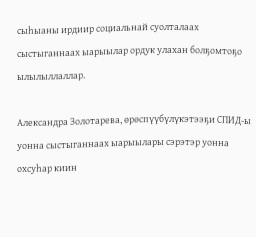сыһыаны ирдиир социальнай суолталаах сыстыганнаах ыарыылар ордук улахан болҕомтоҕо ылылыллаллар.

Александра Золотарева, өрөспүүбүлүкэтээҕи СПИД-ы уонна сыстыганнаах ыарыылары сэрэтэр уонна охсуһар киин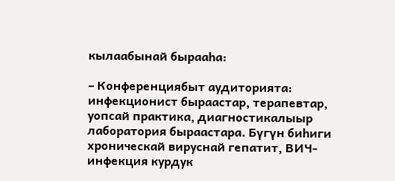кылаабынай бырааһа:

– Конференциябыт аудиторията: инфекционист быраастар, терапевтар, уопсай практика, диагностикалыыр лаборатория быраастара. Бүгүн биһиги хроническай вируснай гепатит, ВИЧ-инфекция курдук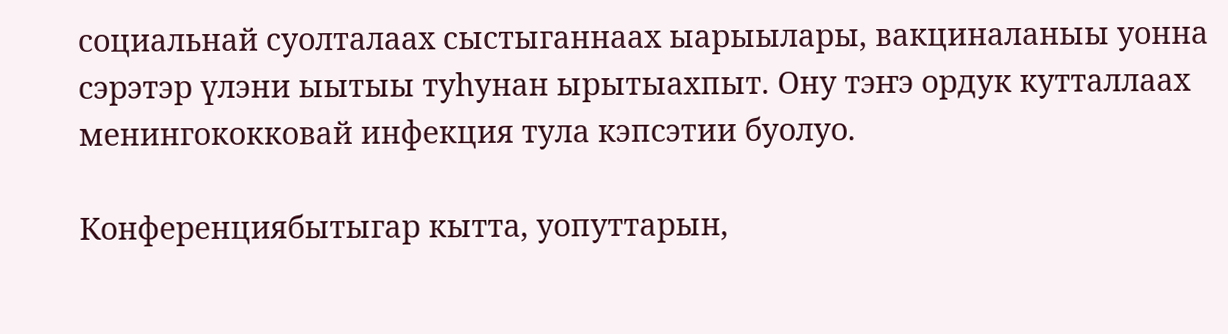социальнай суолталаах сыстыганнаах ыарыылары, вакциналаныы уонна сэрэтэр үлэни ыытыы туһунан ырытыахпыт. Ону тэҥэ ордук кутталлаах менингококковай инфекция тула кэпсэтии буолуо.

Конференциябытыгар кытта, уопуттарын,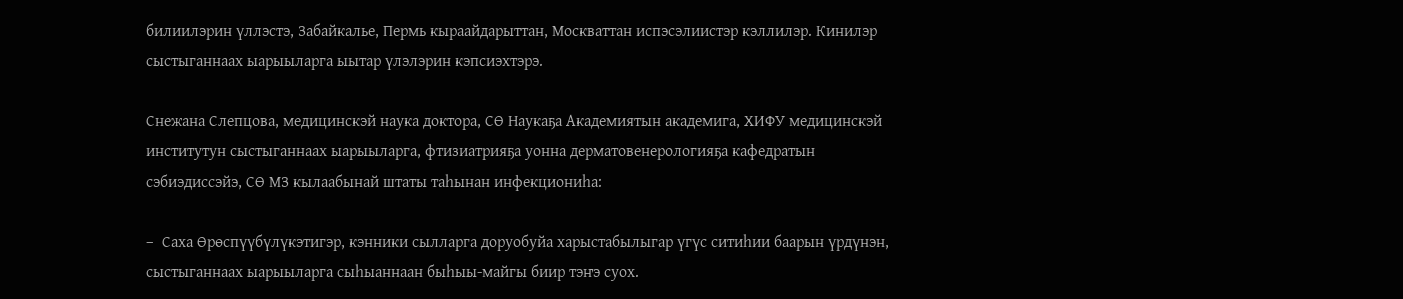билиилэрин үллэстэ, Забайкалье, Пермь кыраайдарыттан, Москваттан испэсэлиистэр кэллилэр. Кинилэр сыстыганнаах ыарыыларга ыытар үлэлэрин кэпсиэхтэрэ.

Снежана Слепцова, медицинскэй наука доктора, СӨ Наукаҕа Академиятын академига, ХИФУ медицинскэй институтун сыстыганнаах ыарыыларга, фтизиатрияҕа уонна дерматовенерологияҕа кафедратын сэбиэдиссэйэ, СӨ МЗ кылаабынай штаты таһынан инфекциониһа:

–  Саха Өрөспүүбүлүкэтигэр, кэнники сылларга доруобуйа харыстабылыгар үгүс ситиһии баарын үрдүнэн, сыстыганнаах ыарыыларга сыһыаннаан быһыы-майгы биир тэҥэ суох.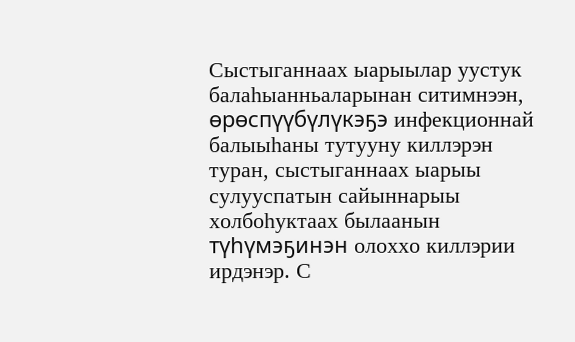Сыстыганнаах ыарыылар уустук балаһыанньаларынан ситимнээн, өрөспүүбүлүкэҕэ инфекционнай балыыһаны тутууну киллэрэн туран, сыстыганнаах ыарыы сулууспатын сайыннарыы холбоһуктаах былаанын түһүмэҕинэн олоххо киллэрии ирдэнэр. С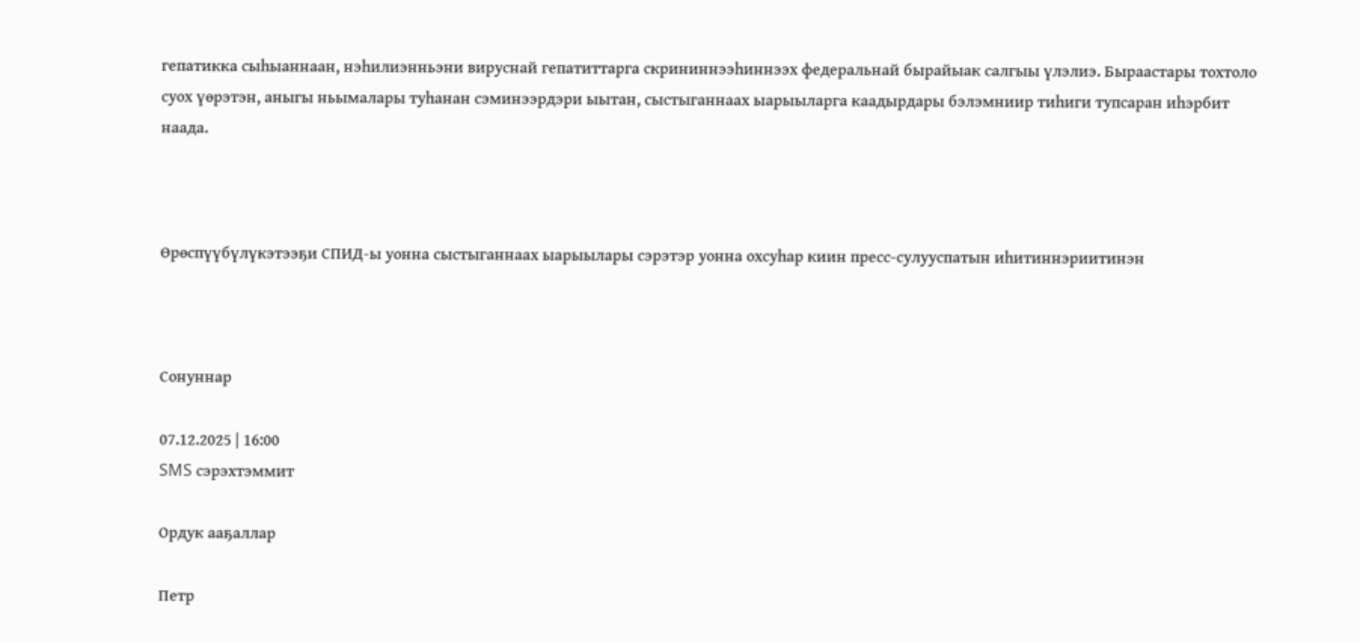гепатикка сыһыаннаан, нэһилиэнньэни вируснай гепатиттарга скрининнээһиннээх федеральнай бырайыак салгыы үлэлиэ. Быраастары тохтоло суох үөрэтэн, аныгы ньымалары туһанан сэминээрдэри ыытан, сыстыганнаах ыарыыларга каадырдары бэлэмниир тиһиги тупсаран иһэрбит наада.



Өрөспүүбүлүкэтээҕи СПИД-ы уонна сыстыганнаах ыарыылары сэрэтэр уонна охсуһар киин пресс-сулууспатын иһитиннэриитинэн



Сонуннар

07.12.2025 | 16:00
SMS сэрэхтэммит

Ордук ааҕаллар

Петр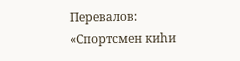Перевалов: «Спортсмен киһи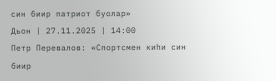син биир патриот буолар»
Дьон | 27.11.2025 | 14:00
Петр Перевалов: «Спортсмен киһи син биир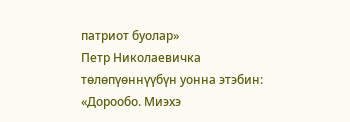патриот буолар»
Петр Николаевичка төлөпүөннүүбүн уонна этэбин: «Дорообо. Миэхэ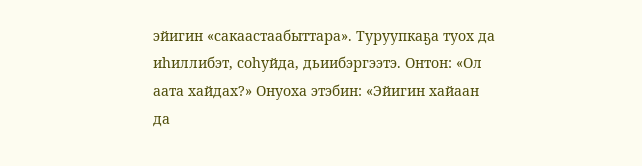эйигин «сакаастаабыттара». Туруупкаҕа туох да иһиллибэт, соһуйда, дьиибэргээтэ. Онтон: «Ол аата хайдах?» Онуоха этэбин: «Эйигин хайаан да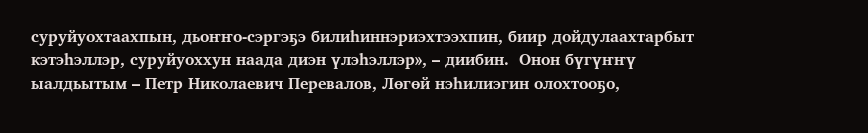суруйуохтаахпын, дьоҥҥо-сэргэҕэ билиһиннэриэхтээхпин, биир дойдулаахтарбыт кэтэһэллэр, суруйуоххун наада диэн үлэһэллэр», – диибин.  Онон бүгүҥҥү ыалдьытым – Петр Николаевич Перевалов, Лөгөй нэһилиэгин олохтооҕо,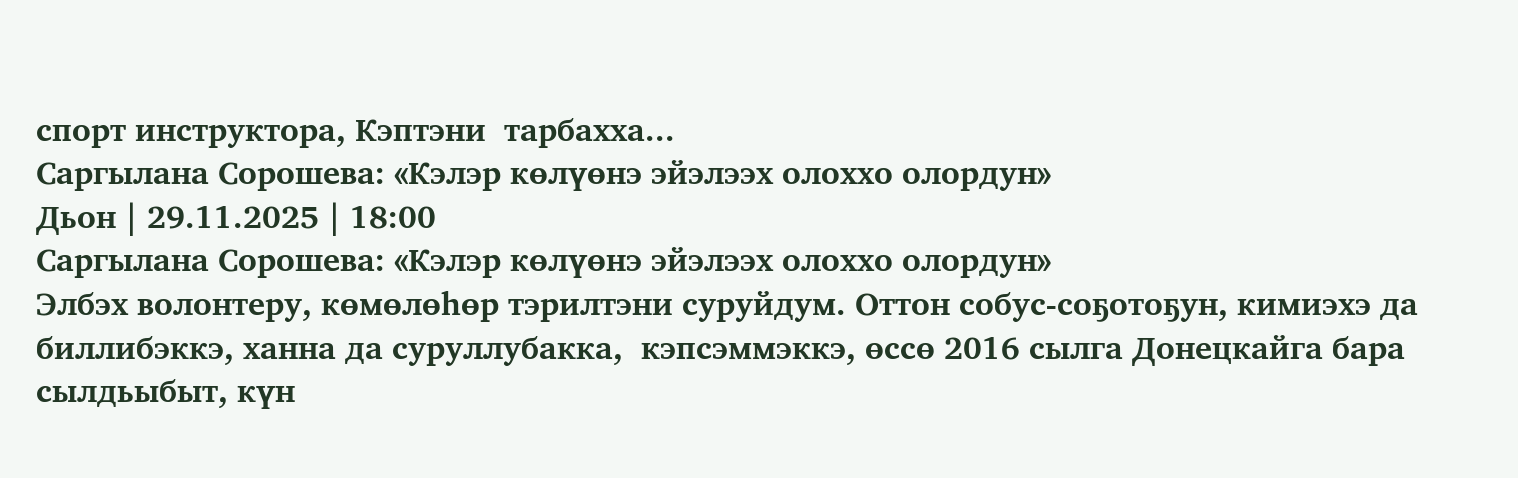спорт инструктора, Кэптэни  тарбахха...
Саргылана Сорошева: «Кэлэр көлүөнэ эйэлээх олоххо олордун»
Дьон | 29.11.2025 | 18:00
Саргылана Сорошева: «Кэлэр көлүөнэ эйэлээх олоххо олордун»
Элбэх волонтеру, көмөлөһөр тэрилтэни суруйдум. Оттон собус-соҕотоҕун, кимиэхэ да биллибэккэ, ханна да суруллубакка,  кэпсэммэккэ, өссө 2016 сылга Донецкайга бара сылдьыбыт, күн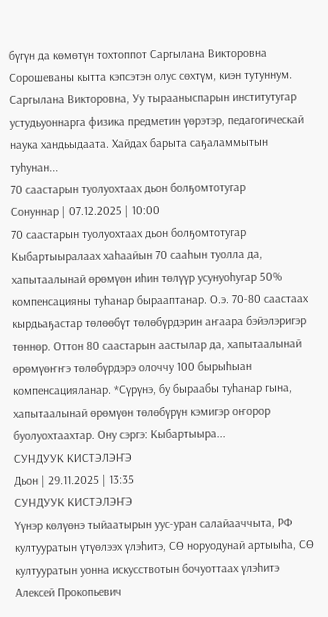бүгүн да көмөтүн тохтоппот Саргылана Викторовна Сорошеваны кытта кэпсэтэн олус сөхтүм, киэн тутуннум.   Саргылана Викторовна, Уу тырааныспарын институтугар устудьуоннарга физика предметин үөрэтэр, педагогическай наука хандьыдаата. Хайдах барыта саҕаламмытын туһунан...
70 саастарын туолуохтаах дьон болҕомтотугар
Сонуннар | 07.12.2025 | 10:00
70 саастарын туолуохтаах дьон болҕомтотугар
Кыбартыыралаах хаһаайын 70 сааһын туолла да, хапытаалынай өрөмүөн иһин төлүүр усунуоһугар 50% компенсацияны туһанар бырааптанар. О.э. 70-80 саастаах кырдьаҕастар төлөөбүт төлөбүрдэрин аҥаара бэйэлэригэр төннөр. Оттон 80 саастарын аастылар да, хапытаалынай өрөмүөҥҥэ төлөбүрдэрэ олоччу 100 бырыһыан компенсацияланар. *Сүрүнэ, бу быраабы туһанар гына, хапытаалынай өрөмүөн төлөбүрүн кэмигэр оҥорор буолуохтаахтар. Ону сэргэ: Кыбартыыра...
СУНДУУК КИСТЭЛЭҤЭ
Дьон | 29.11.2025 | 13:35
СУНДУУК КИСТЭЛЭҤЭ
Үүнэр көлүөнэ тыйаатырын уус-уран салайааччыта, РФ култууратын үтүөлээх үлэһитэ, СӨ норуодунай артыыһа, СӨ култууратын уонна искусствотын бочуоттаах үлэһитэ Алексей Прокопьевич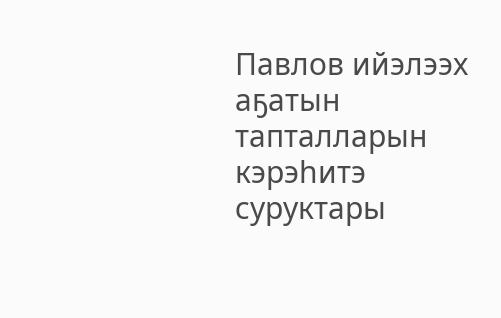Павлов ийэлээх аҕатын тапталларын кэрэһитэ суруктары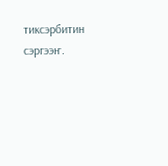тиксэрбитин сэргээҥ.